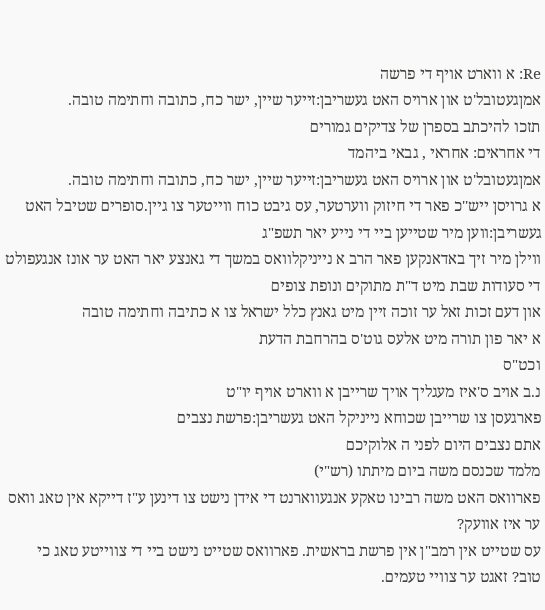Re: א ווארט אויף די פרשה
אמןגעטובל'ט און ארויס האט געשריבן:זייער שיין, ישר כח, כתובה וחתימה טובה.
תזכו להיכתב בספרן של צדיקים גמורים
די אחראים: אחראי , גבאי ביהמד
אמןגעטובל'ט און ארויס האט געשריבן:זייער שיין, ישר כח, כתובה וחתימה טובה.
א גרויסן ייש''כ פאר די חיזוק ווערטער, עס גיבט כוח ווייטער צו גיין.סופרים שטיבל האט געשריבן:ווען מיר שטייען ביי די נייע יאר תשפ"ג
ווילן מיר זיך באדאנקען פאר הרב א נייניקלוואס במשך די גאנצע יאר האט ער אונז אנגעפולט די סעודות שבת מיט ד"ת מתוקים ונופת צופים
און דעם זכות זאל ער זוכה זיין מיט גאנץ כלל ישראל צו א כתיבה וחתימה טובה
א יאר פון תורה מיט אלעס גוט'ס בהרחבת הדעת
וכט"ס
נ.ב אויב ס'איז מעגליך אויך שרייבן א ווארט אויף יו"ט
פארגעסן צו שרייבן שכוחא נייניקל האט געשריבן:פרשת נצבים
אתם נצבים היום לפני ה אלוקיכם
מלמד שכנסם משה ביום מיתתו (רש"י)
פארוואס האט משה רבינו טאקע אנגעווארנט די אידן נישט צו דינען ע"ז דייקא אין טאג וואס ער איז אוועק?
עס שטייט אין רמב"ן אין פרשת בראשית. פארוואס שטייט נישט ביי די צווייטע טאג כי טוב? זאגט ער צוויי טעמים.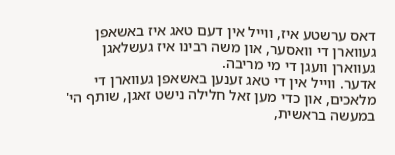דאס ערשטע איז, ווייל אין דעם טאג איז באשאפן געווארן די וואסער, און משה רבינו איז געשלאגן געווארן וועגן די מי מריבה.
אדער. ווייל אין די טאג זענען באשאפן געווארן די מלאכים, און כדי מען זאל חלילה נישט זאגן, שותף הי' במעשה בראשית,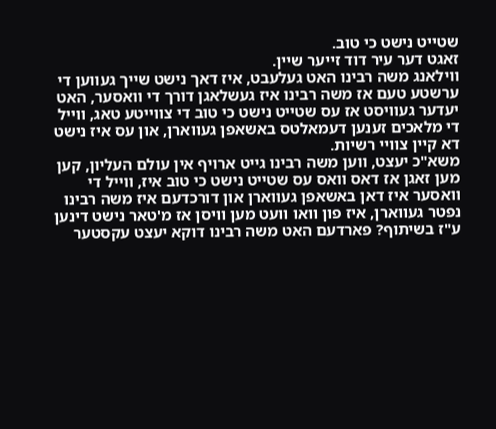שטייט נישט כי טוב.
זאגט דער עיר דוד זייער שיין.
ווילאנג משה רבינו האט געלעבט, איז דאך נישט שייך געווען די ערשטע טעם אז משה רבינו איז געשלאגן דורך די וואסער, האט יעדער געוויסט אז עס שטייט נישט כי טוב די צווייטע טאג, ווייל די מלאכים זענען דעמאלטס באשאפן געווארן, און עס איז נישט דא קיין צוויי רשיות.
משא"כ יעצט, ווען משה רבינו גייט ארויף אין עולם העליון, קען מען זאגן אז דאס וואס עס שטייט נישט כי טוב איז, ווייל די וואסער איז דאן באשאפן געווארן און דורכדעם איז משה רבינו נפטר געווארן, איז פון וואו וועט מען וויסן אז מ'טאר נישט דינען ע"ז בשיתוף? פארדעם האט משה רבינו דוקא יעצט עקסטער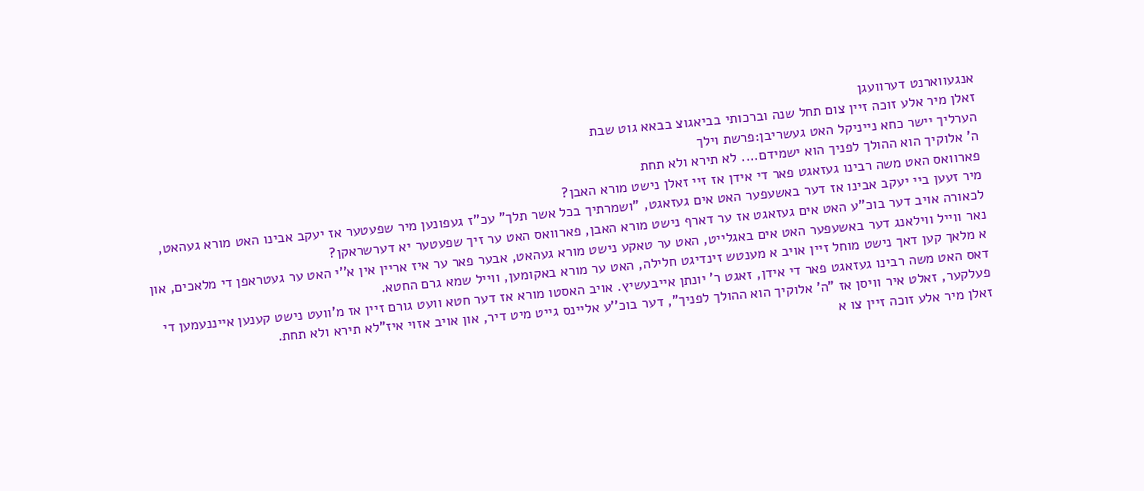אנגעווארנט דערוועגן
זאלן מיר אלע זוכה זיין צום תחל שנה וברכותי בביאגוצ בבאא גוט שבת
הערליך יישר כחא נייניקל האט געשריבן:פרשת וילך
ה' אלוקיך הוא ההולך לפניך הוא ישמידם.... לא תירא ולא תחת
פארוואס האט משה רבינו געזאגט פאר די אידן אז זיי זאלן נישט מורא האבן?
מיר זעען ביי יעקב אבינו אז דער באשעפער האט אים געזאגט, "ושמרתיך בכל אשר תלך" עכ''ז געפונען מיר שפעטער אז יעקב אבינו האט מורא געהאט, לכאורה אויב דער בוכ''ע האט אים געזאגט אז ער דארף נישט מורא האבן, פארוואס האט ער זיך שפעטער יא דערשראקן?
נאר ווייל ווילאנג דער באשעפער האט אים באגלייט, האט ער טאקע נישט מורא געהאט, אבער פאר ער איז אריין אין א''י האט ער געטראפן די מלאכים, און א מלאך קען דאך נישט מוחל זיין אויב א מענטש זינדיגט חלילה, האט ער מורא באקומען, ווייל שמא גרם החטא.
דאס האט משה רבינו געזאגט פאר די אידן, זאגט ר' יונתן אייבעשיץ. אויב האסטו מורא אז דער חטא וועט גורם זיין אז מ'וועט נישט קענען אייננעמען די פעלקער, זאלט איר וויסן אז "ה' אלוקיך הוא ההולך לפניך", דער בוכ''ע אליינס גייט מיט דיר, און אויב אזוי איז"לא תירא ולא תחת.
זאלן מיר אלע זוכה זיין צו א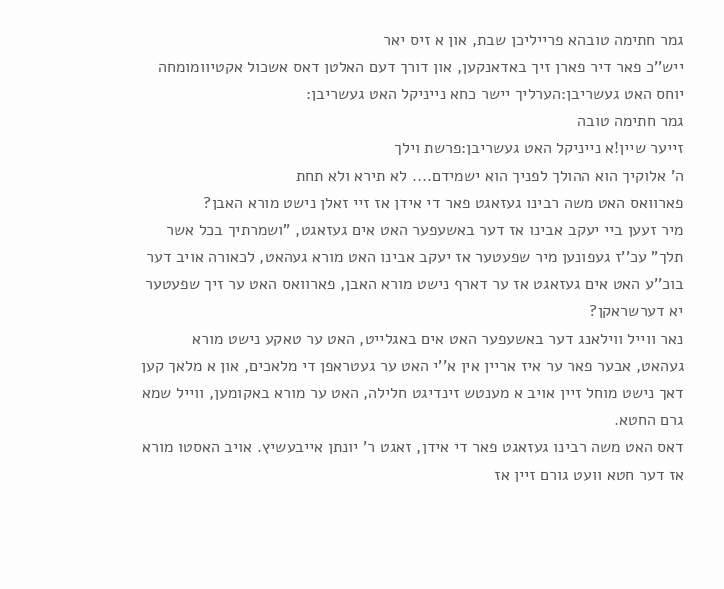גמר חתימה טובהא פרייליכן שבת, און א זיס יאר
ייש''כ פאר דיר פארן זיך באדאנקען, און דורך דעם האלטן דאס אשכול אקטיוומומחה יוחס האט געשריבן:הערליך יישר כחא נייניקל האט געשריבן:
גמר חתימה טובה
זייער שיין!א נייניקל האט געשריבן:פרשת וילך
ה' אלוקיך הוא ההולך לפניך הוא ישמידם.... לא תירא ולא תחת
פארוואס האט משה רבינו געזאגט פאר די אידן אז זיי זאלן נישט מורא האבן?
מיר זעען ביי יעקב אבינו אז דער באשעפער האט אים געזאגט, "ושמרתיך בכל אשר תלך" עכ''ז געפונען מיר שפעטער אז יעקב אבינו האט מורא געהאט, לכאורה אויב דער בוכ''ע האט אים געזאגט אז ער דארף נישט מורא האבן, פארוואס האט ער זיך שפעטער יא דערשראקן?
נאר ווייל ווילאנג דער באשעפער האט אים באגלייט, האט ער טאקע נישט מורא געהאט, אבער פאר ער איז אריין אין א''י האט ער געטראפן די מלאכים, און א מלאך קען דאך נישט מוחל זיין אויב א מענטש זינדיגט חלילה, האט ער מורא באקומען, ווייל שמא גרם החטא.
דאס האט משה רבינו געזאגט פאר די אידן, זאגט ר' יונתן אייבעשיץ. אויב האסטו מורא אז דער חטא וועט גורם זיין אז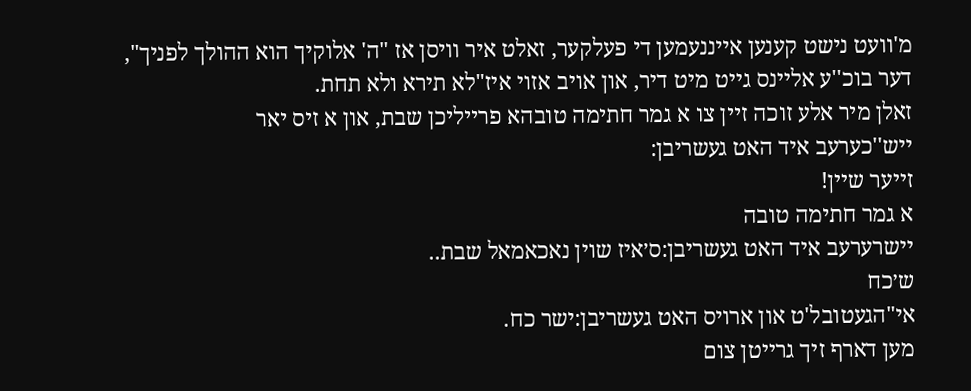מ'וועט נישט קענען אייננעמען די פעלקער, זאלט איר וויסן אז "ה' אלוקיך הוא ההולך לפניך", דער בוכ''ע אליינס גייט מיט דיר, און אויב אזוי איז"לא תירא ולא תחת.
זאלן מיר אלע זוכה זיין צו א גמר חתימה טובהא פרייליכן שבת, און א זיס יאר
ייש''כערעב איד האט געשריבן:
זייער שיין!
א גמר חתימה טובה
יישרערעב איד האט געשריבן:ס׳איז שוין נאכאמאל שבת..
ש׳כח
אי"הגעטובל'ט און ארויס האט געשריבן:ישר כח.
מען דארף זיך גרייטן צום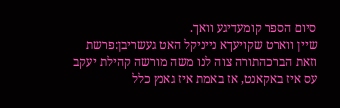סיום הספר קומעדיגע וואך.
שיין ווארט שקויעךא נייניקל האט געשריבן:פרשת וזאת הברכהתורה צוה לנו משה מורשה קהילת יעקב
עס איז באקאנט, אז באמת איז גאנץ כלל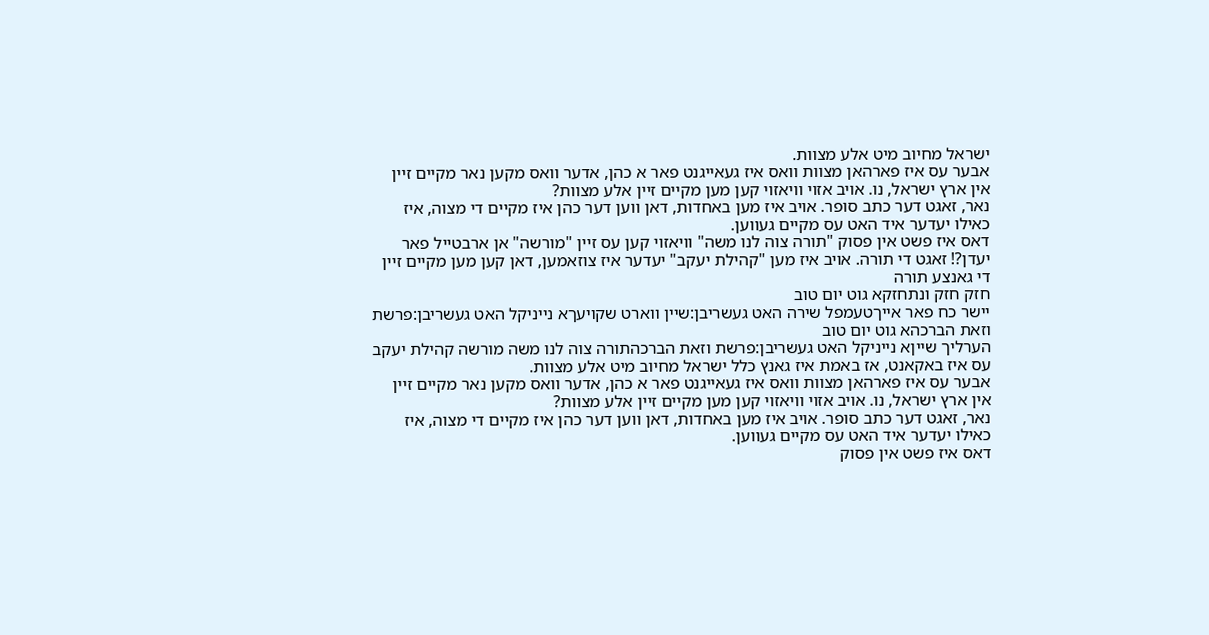ישראל מחיוב מיט אלע מצוות.
אבער עס איז פארהאן מצוות וואס איז געאייגנט פאר א כהן, אדער וואס מקען נאר מקיים זיין אין ארץ ישראל, נו. אויב אזוי וויאזוי קען מען מקיים זיין אלע מצוות?
נאר, זאגט דער כתב סופר. אויב איז מען באחדות, דאן ווען דער כהן איז מקיים די מצוה, איז כאילו יעדער איד האט עס מקיים געווען.
דאס איז פשט אין פסוק "תורה צוה לנו משה" וויאזוי קען עס זיין "מורשה" אן ארבטייל פאר יעדן?! זאגט די תורה. אויב איז מען "קהילת יעקב" יעדער איז צוזאמען, דאן קען מען מקיים זיין די גאנצע תורה
חזק חזק ונתחזקא גוט יום טוב
יישר כח פאר אייךטעמפל שירה האט געשריבן:שיין ווארט שקויעךא נייניקל האט געשריבן:פרשת וזאת הברכהא גוט יום טוב
הערליך שייןא נייניקל האט געשריבן:פרשת וזאת הברכהתורה צוה לנו משה מורשה קהילת יעקב
עס איז באקאנט, אז באמת איז גאנץ כלל ישראל מחיוב מיט אלע מצוות.
אבער עס איז פארהאן מצוות וואס איז געאייגנט פאר א כהן, אדער וואס מקען נאר מקיים זיין אין ארץ ישראל, נו. אויב אזוי וויאזוי קען מען מקיים זיין אלע מצוות?
נאר, זאגט דער כתב סופר. אויב איז מען באחדות, דאן ווען דער כהן איז מקיים די מצוה, איז כאילו יעדער איד האט עס מקיים געווען.
דאס איז פשט אין פסוק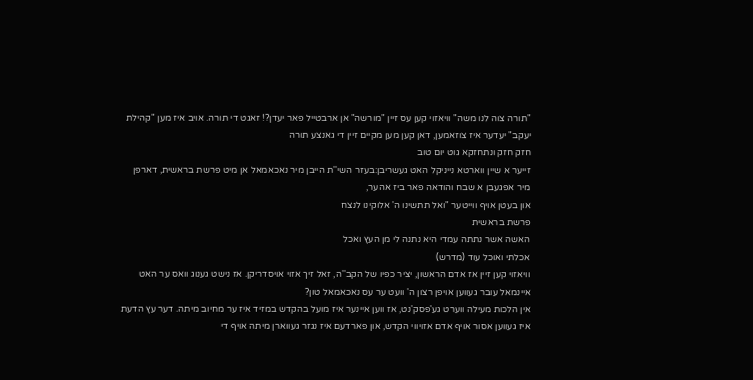"תורה צוה לנו משה" וויאזוי קען עס זיין "מורשה" אן ארבטייל פאר יעדן?! זאגט די תורה. אויב איז מען "קהילת יעקב" יעדער איז צוזאמען, דאן קען מען מקיים זיין די גאנצע תורה
חזק חזק ונתחזקא גוט יום טוב
זייער א שיין ווארטא נייניקל האט געשריבן:בעזר השי''ת הייבן מיר נאכאמאל אן מיט פרשת בראשית, דארפן
מיר אפגעבן א שבח והודאה פאר ביז אהער,
און בעטן אויף ווייטער "ואל תתשינו ה' אלוקינו לנצח
פרשת בראשית
האשה אשר נתתה עמדי היא נתנה לי מן העץ ואכל
אכלתי ואוכל עוד (מדרש)
וויאזוי קען זיין אז אדם הראשון, יציר כפיו של הקב''ה, זאל זיך אזוי אויסדריקן. אז נישט גענוג וואס ער האט איינמאל עובר געווען אויפן רצון ה' וועט ער עס נאכאמאל טון?
אין הלכות מעילה ווערט גע'פסק'נט, אז ווען איינער איז מועל בהקדש במזיד איז ער מחיוב מיתה. דער עץ הדעת איז געווען אסור אויף אדם אזויווי הקדש, און פארדעם איז נגזר געווארן מיתה אויף די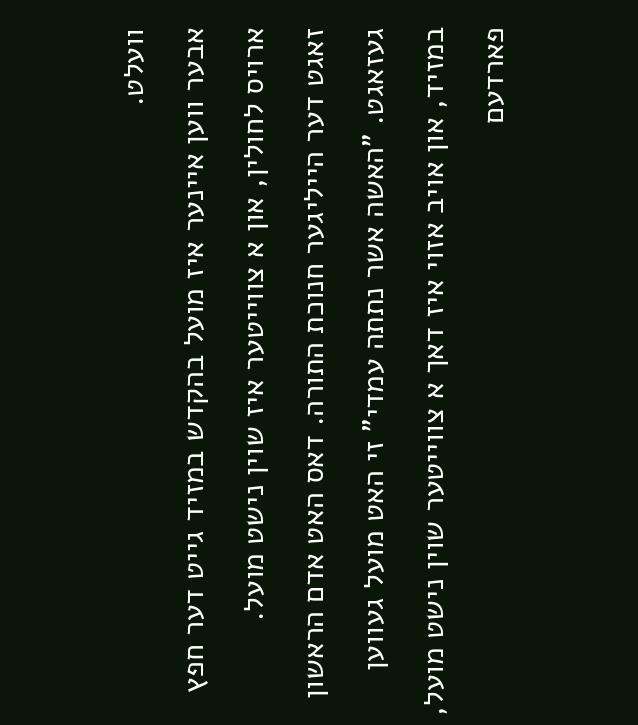וועלט.
אבער ווען איינער איז מועל בהקדש במזיד גייט דער חפץ ארויס לחולין, און א צווייטער איז שוין נישט מועל.
זאגט דער הייליגער חנוכת התורה. דאס האט אדם הראשון געזאגט. "האשה אשר נתתה עמדי" זי האט מועל געווען במזיד, און אויב אזוי איז דאך א צווייטער שוין נישט מועל, פארדעם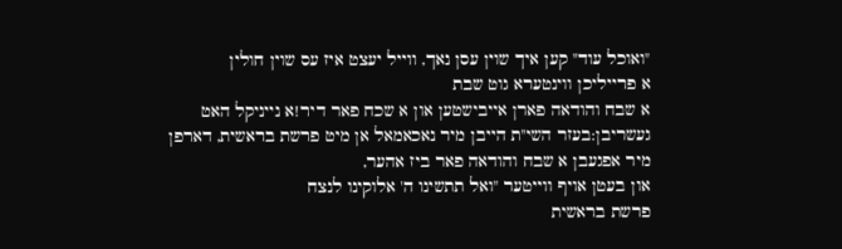"ואוכל עוד" קען איך שוין עסן נאך, ווייל יעצט איז עס שוין חולין
א פרייליכן ווינטערא גוט שבת
א שבח והודאה פארן אייבישטען און א שכח פאר דיר!א נייניקל האט געשריבן:בעזר השי''ת הייבן מיר נאכאמאל אן מיט פרשת בראשית, דארפן
מיר אפגעבן א שבח והודאה פאר ביז אהער,
און בעטן אויף ווייטער "ואל תתשינו ה' אלוקינו לנצח
פרשת בראשית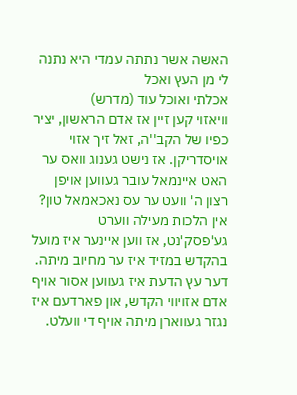האשה אשר נתתה עמדי היא נתנה לי מן העץ ואכל
אכלתי ואוכל עוד (מדרש)
וויאזוי קען זיין אז אדם הראשון, יציר כפיו של הקב''ה, זאל זיך אזוי אויסדריקן. אז נישט גענוג וואס ער האט איינמאל עובר געווען אויפן רצון ה' וועט ער עס נאכאמאל טון?
אין הלכות מעילה ווערט גע'פסק'נט, אז ווען איינער איז מועל בהקדש במזיד איז ער מחיוב מיתה. דער עץ הדעת איז געווען אסור אויף אדם אזויווי הקדש, און פארדעם איז נגזר געווארן מיתה אויף די וועלט.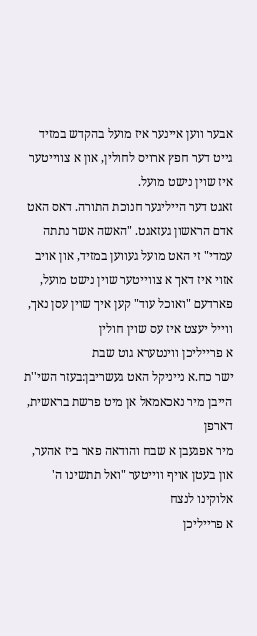אבער ווען איינער איז מועל בהקדש במזיד גייט דער חפץ ארויס לחולין, און א צווייטער איז שוין נישט מועל.
זאגט דער הייליגער חנוכת התורה. דאס האט אדם הראשון געזאגט. "האשה אשר נתתה עמדי" זי האט מועל געווען במזיד, און אויב אזוי איז דאך א צווייטער שוין נישט מועל, פארדעם "ואוכל עוד" קען איך שוין עסן נאך, ווייל יעצט איז עס שוין חולין
א פרייליכן ווינטערא גוט שבת
ישר כח.א נייניקל האט געשריבן:בעזר השי''ת הייבן מיר נאכאמאל אן מיט פרשת בראשית, דארפן
מיר אפגעבן א שבח והודאה פאר ביז אהער,
און בעטן אויף ווייטער "ואל תתשינו ה' אלוקינו לנצח
א פרייליכן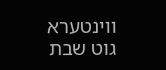ווינטערא גוט שבת